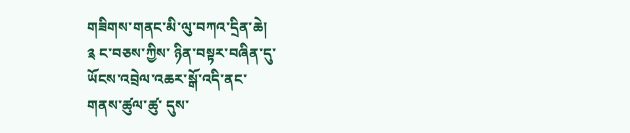གཟིགས་གནང་མི་ལུ་བཀའ་དྲིན་ཆེ།
༉ ང་བཅས་ཀྱིས་ ཉིན་བསྟར་བཞིན་དུ་
ཡོངས་འབྲེལ་འཆར་སྒོ་འདི་ནང་
གནས་ཚུལ་ཚུ་ དུས་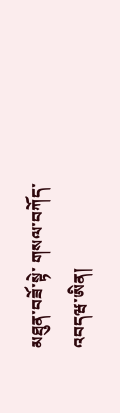མཐུན་བཟོ་སྟེ་ གསལ་བཀོད་འབདཝ་ཨིན།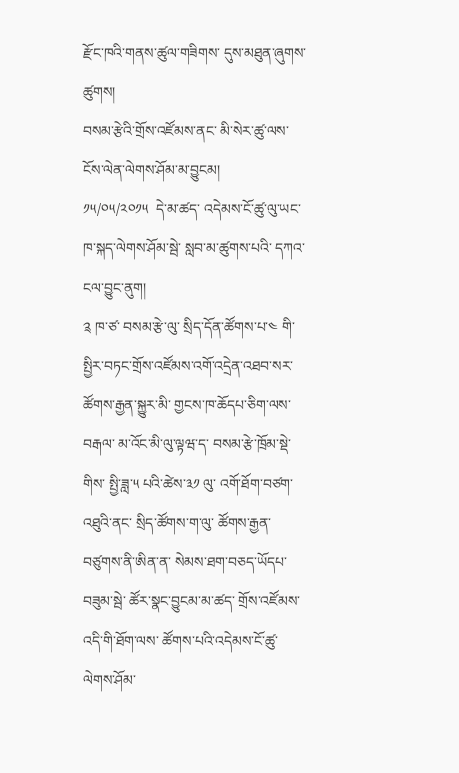རྫོང་ཁའི་གནས་ཚུལ་གཟིགས་ དུས་མཐུན་ཞུགས་ཚུགས།
བསམ་རྩེའི་གྲོས་འཛོམས་ནང་ མི་སེར་ཚུ་ལས་ ངོས་ལེན་ལེགས་ཤོམ་མ་བྱུངམ།
༡༥/༠༥/༢༠༡༥  དེ་མ་ཚད་ འདེམས་ངོ་ཚུ་ལུ་ཡང་ ཁ་སྐད་ལེགས་ཤོམ་སྦེ་ སླབ་མ་ཚུགས་པའི་ དཀའ་ངལ་བྱུང་ནུག།
༉ ཁ་ཙ་ བསམ་རྩེ་ལུ་ སྲིད་དོན་ཚོགས་པ་༤ གི་ སྤྱིར་བཏང་གྲོས་འཛོམས་འགོ་འདྲེན་འཐབ་སར་ ཚོགས་རྒྱན་སྐྱུར་མི་ གྱངས་ཁ་ཆོདཔ་ཅིག་ལས་བརྒལ་ མ་འོང་མི་ལུ་ལྟཝ་ད་ བསམ་རྩེ་ཁྲོམ་སྡེ་གིས་ སྤྱི་ཟླ་༥ པའི་ཚེས་༣༡ ལུ་ འགོ་ཐོག་བཙག་འཐུའི་ནང་ སྲིད་ཚོགས་ག་ལུ་ ཚོགས་རྒྱན་བཙུགས་ནི་ཨིན་ན་ སེམས་ཐག་བཅད་ཡོདཔ་བཟུམ་སྦེ་ ཚོར་སྣང་བྱུངམ་མ་ཚད་ གྲོས་འཛོམས་འདི་གི་ཐོག་ལས་ ཚོགས་པའི་འདེམས་ངོ་ཚུ་ ལེགས་ཤོམ་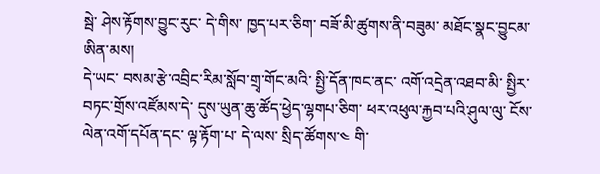སྦེ་ ཤེས་རྟོགས་བྱུང་རུང་ དེ་གིས་ ཁྱད་པར་ཅིག་ བཟོ་མི་ཚུགས་ནི་བཟུམ་ མཐོང་སྣང་བྱུངམ་ཨིན་མས།
དེ་ཡང་ བསམ་རྩེ་འབྲིང་རིམ་སློབ་གྲྭ་གོང་མའི་ སྤྱི་དོན་ཁང་ནང་ འགོ་འདྲེན་འཐབ་མི་ སྤྱིར་བཏང་གྲོས་འཛོམས་དེ་ དུས་ཡུན་ཆུ་ཚོད་ཕྱེད་ལྷགཔ་ཅིག་ ཕར་འཕུལ་རྐྱབ་པའི་ཤུལ་ལུ་ ངོས་ལེན་འགོ་དཔོན་དང་ ལྟ་རྟོག་པ་ དེ་ལས་ སྲིད་ཚོགས་༤ གི་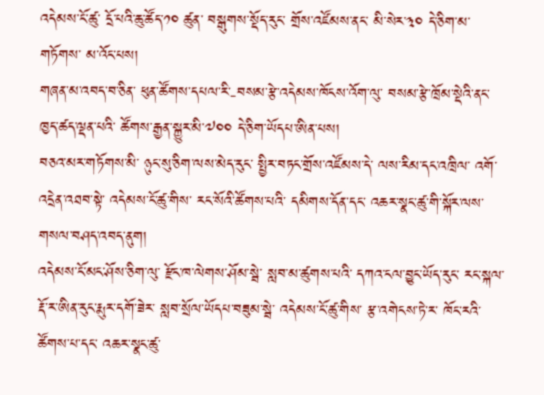འདེམས་ངོ་ཚུ་ དྲོ་པའི་ཆུ་ཚོད་༡༠ ཚུན་ བསྒུགས་སྡོད་རུང་ གྲོས་འཛོམས་ནང་ མི་སེར་༣༠ དེ་ཅིག་མ་གཏོགས་ མ་འོང་པས།
གཞན་མ་འབད་བ་ཅིན་ ཕུན་ཚོགས་དཔལ་རི་-བསམ་རྩེ་འདེམས་ཁོངས་འོག་ལུ་ བསམ་རྩེ་ཁྲོམ་སྡེའི་ནང་ ཁྱད་ཚད་ལྡན་པའི་ ཚོགས་རྒྱན་སྐྱུར་མི་༧༠༠ དེ་ཅིག་ཡོདཔ་ཨིན་པས།
བཅའ་མར་གཏོགས་མི་ ཉུང་སུ་ཅིག་ལས་མེད་རུང་ སྤྱིར་བཏང་གྲོས་འཛོམས་དེ་ ལས་རིམ་དང་འཁྲིལ་ འགོ་འདྲེན་འཐབ་སྟེ་ འདེམས་ངོ་ཚུ་གིས་ རང་སོའི་ཚོགས་པའི་ དམིགས་དོན་དང་ འཆར་སྣང་ཚུ་གི་སྐོར་ལས་ གསལ་བཤད་འབད་ནུག།
འདེམས་ངོ་མང་ཤོས་ཅིག་ལུ་ རྫོང་ཁ་ལེགས་ཤོམ་སྦེ་ སླབ་མ་ཚུགས་པའི་ དཀའ་ངལ་བྱུང་ཡོད་རུང་ རང་སྐལ་རྡོ་ར་ཨིན་རུང་རྨུར་དགོ་ཟེར་ སླབ་སྲོལ་ཡོདཔ་བཟུམ་སྦེ་ འདེམས་ངོ་ཚུ་གིས་ རྩ་འགེངས་ཏེ་ར་ ཁོང་རའི་ ཚོགས་པ་དང་ འཆར་སྣང་ཚུ་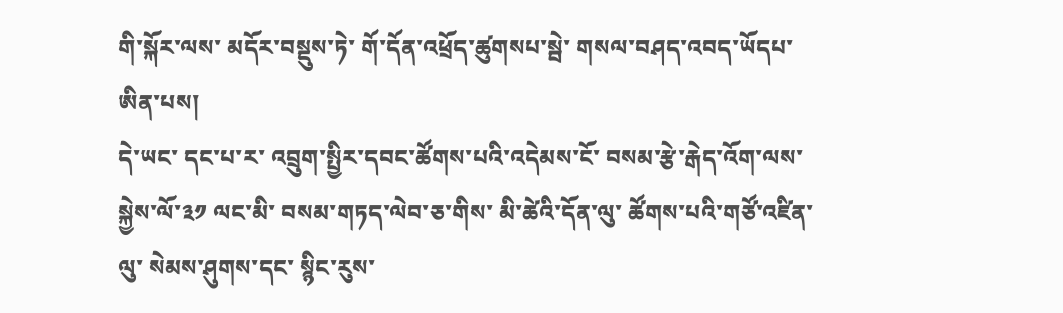གི་སྐོར་ལས་ མདོར་བསྡུས་ཏེ་ གོ་དོན་འཕྲོད་ཚུགསཔ་སྦེ་ གསལ་བཤད་འབད་ཡོདཔ་ཨིན་པས།
དེ་ཡང་ དང་པ་ར་ འབྲུག་སྤྱིར་དབང་ཚོགས་པའི་འདེམས་ངོ་ བསམ་རྩེ་རྒེད་འོག་ལས་ སྐྱེས་ལོ་༣༡ ལང་མི་ བསམ་གཏད་ལེབ་ཅ་གིས་ མི་ཚེའི་དོན་ལུ་ ཚོགས་པའི་གཙོ་འཛིན་ལུ་ སེམས་ཤུགས་དང་ སྙིང་རུས་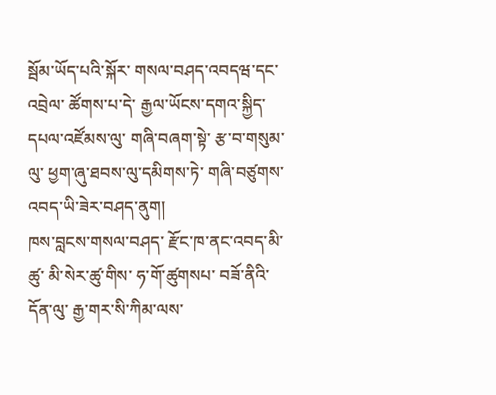སྦོམ་ཡོད་པའི་སྐོར་ གསལ་བཤད་འབདཝ་དང་འབྲེལ་ ཚོགས་པ་དེ་ རྒྱལ་ཡོངས་དགའ་སྐྱིད་དཔལ་འཛོམས་ལུ་ གཞི་བཞག་སྟེ་ རྩ་བ་གསུམ་ལུ་ ཕྱག་ཞུ་ཐབས་ལུ་དམིགས་ཏེ་ གཞི་བཙུགས་འབད་ཡི་ཟེར་བཤད་ནུག།
ཁས་བླངས་གསལ་བཤད་ རྫོང་ཁ་ནང་འབད་མི་ཚུ་ མི་སེར་ཚུ་གིས་ ཧ་གོ་ཚུགསཔ་ བཟོ་ནིའི་དོན་ལུ་ རྒྱ་གར་སི་ཀིམ་ལས་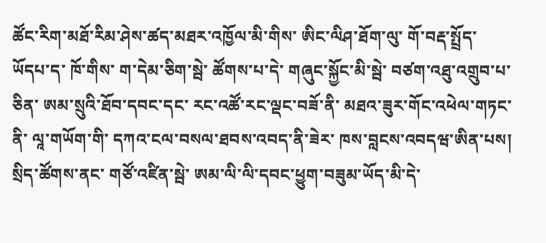ཚོང་རིག་མཐོ་རིམ་ཤེས་ཚད་མཐར་འཁྱོལ་མི་གིས་ ཨིང་ལིཤ་ཐོག་ལུ་ གོ་བརྡ་སྤྲོད་ཡོདཔ་ད་ ཁོ་གིས་ ག་དེམ་ཅིག་སྦེ་ ཚོགས་པ་དེ་ གཞུང་སྐྱོང་མི་སྦེ་ བཙག་འཐུ་འགྲུབ་པ་ཅིན་ ཨམ་སྲུའི་ཐོབ་དབང་དང་ རང་འཚོ་རང་ལྡང་བཟོ་ནི་ མཐའ་ཟུར་གོང་འཕེལ་གཏང་ནི་ ལཱ་གཡོག་གི་ དཀའ་ངལ་བསལ་ཐབས་འབད་ནི་ཟེར་ ཁས་བླངས་འབདཝ་ཨིན་པས།
སྲིད་ཚོགས་ནང་ གཙོ་འཛིན་སྦེ་ ཨམ་ལི་ལི་དབང་ཕྱུག་བཟུམ་ཡོད་མི་དེ་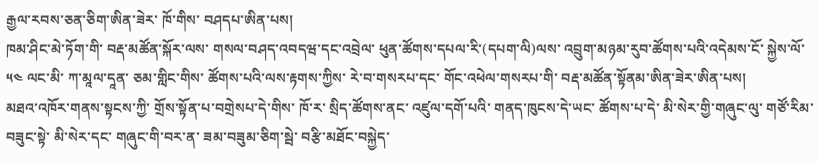རྒྱལ་རབས་ཅན་ཅིག་ཨིན་ཟེར་ ཁོ་གིས་ བཤདཔ་ཨིན་པས།
ཁམ་ཤིང་མེ་ཏོག་གི་ བརྡ་མཚོན་སྐོར་ལས་ གསལ་བཤད་འབདཝ་དང་འབྲེལ་ ཕུན་ཚོགས་དཔལ་རི་(དཔག་ལི)ལས་ འབྲུག་མཉམ་རུབ་ཚོགས་པའི་འདེམས་ངོ་ སྐྱེས་ལོ་༥༤ ལང་མི་ ཀ་མཱལ་དཱན་ ཅམ་གླིང་གིས་ ཚོགས་པའི་ལས་རྟགས་ཀྱིས་ རེ་བ་གསརཔ་དང་ གོང་འཕེལ་གསརཔ་གི་ བརྡ་མཚོན་སྟོནམ་ཨིན་ཟེར་ཨིན་པས།
མཐའ་འཁོར་གནས་སྟངས་ཀྱི་ གྲོས་སྟོན་པ་བགྲེསཔ་དེ་གིས་ ཁོ་ར་ སྲིད་ཚོགས་ནང་ འཛུལ་དགོ་པའི་ གནད་ཁུངས་དེ་ཡང་ ཚོགས་པ་དེ་ མི་སེར་གྱི་གཞུང་ལུ་ གཙོ་རིམ་བཟུང་སྟེ་ མི་སེར་དང་ གཞུང་གི་བར་ན་ ཟམ་བཟུམ་ཅིག་སྦེ་ བརྩི་མཐོང་བསྐྱེད་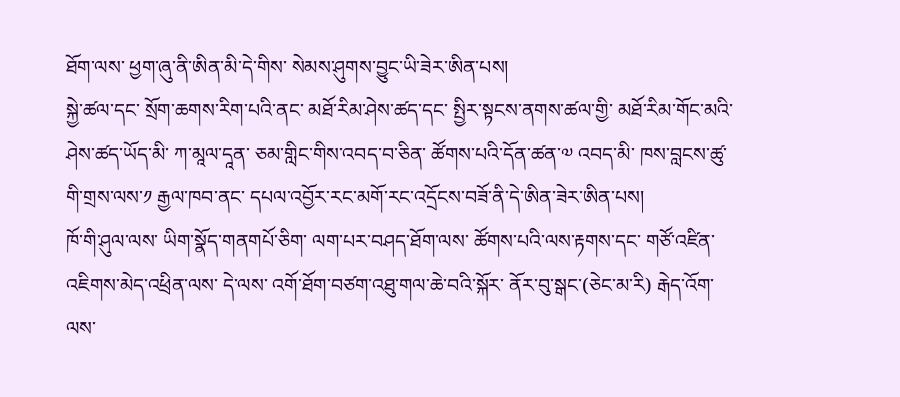ཐོག་ལས་ ཕྱག་ཞུ་ནི་ཨིན་མི་དེ་གིས་ སེམས་ཤུགས་བྱུང་ཡི་ཟེར་ཨིན་པས།
སྐྱེ་ཚལ་དང་ སྲོག་ཆགས་རིག་པའི་ནང་ མཐོ་རིམ་ཤེས་ཚད་དང་ སྤྱིར་སྟངས་ནགས་ཚལ་གྱི་ མཐོ་རིམ་གོང་མའི་ ཤེས་ཚད་ཡོད་མི་ ཀ་མཱལ་དཱན་ ཅམ་གླིང་གིས་འབད་བ་ཅིན་ ཚོགས་པའི་དོན་ཚན་༧ འབད་མི་ ཁས་བླངས་ཚུ་གི་གྲས་ལས་༡ རྒྱལ་ཁབ་ནང་ དཔལ་འབྱོར་རང་མགོ་རང་འདྲོངས་བཟོ་ནི་དེ་ཨིན་ཟེར་ཨིན་པས།
ཁོ་གི་ཤུལ་ལས་ ཡིག་སྣོད་གནགཔོ་ཅིག་ ལག་པར་བཤད་ཐོག་ལས་ ཚོགས་པའི་ལས་རྟགས་དང་ གཙོ་འཛིན་འཇིགས་མེད་འཕྲིན་ལས་ དེ་ལས་ འགོ་ཐོག་བཙག་འཐུ་གལ་ཆེ་བའི་སྐོར་ ནོར་བུ་སྒང་(ཅེང་མ་རི) རྒེད་འོག་ལས་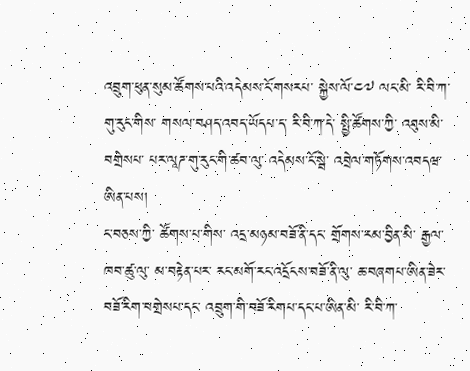འབྲུག་ཕུན་སུམ་ཚོགས་པའི་འདེམས་ངོ་གསརཔ་ སྐྱེས་ལོ་༤༧ ལང་མི་ རི་བི་ཀ་ གུ་རུང་གིས་ གསལ་བཤད་འབད་ཡོདཔ་ད་ རི་བི་ཀ་དེ་ སྤྱི་ཚོགས་ཀྱི་ འཐུས་མི་བགྲེསཔ་ པར་ལཱཌ་གུ་རུང་གི་ཚབ་ལུ་ འདེམས་ངོ་སྦེ་ འབྲེལ་གཏོགས་འབདཝ་ཨིན་པས།
ང་བཅས་ཀྱི་ ཚོགས་པ་གིས་ འདྲ་མཉམ་བཟོ་ནི་དང་ གྲོགས་རམ་བྱིན་མི་ རྒྱལ་ཁབ་ཚུ་ལུ་ མ་བརྟེན་པར་ རང་མགོ་རང་འདྲོངས་བཟོ་ནི་ལུ་ ཆ་བཞགཔ་ཨིན་ཟེར་ བཟོ་རིག་བགྲེསཔ་དང་ འབྲུག་གི་བཟོ་རིགཔ་དང་པ་ཨིན་མི་ རི་བི་ཀ་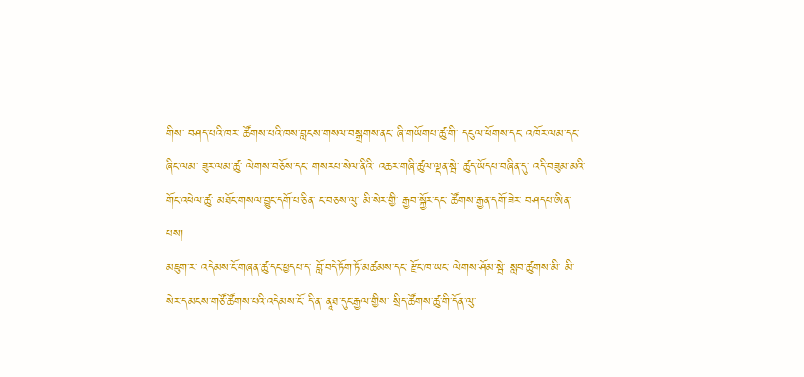གིས་ བཤད་པའི་ཁར་ ཚོགས་པའི་ཁས་བླངས་གསལ་བསྒྲགས་ནང་ ཞི་གཡོགཔ་ཚུ་གི་ དངུལ་ཕོགས་དང་ འཁོར་ལམ་དང་ ཞིང་ལམ་ ཟུར་ལམ་ཚུ་ ལེགས་བཅོས་དང་ གསརཔ་སེལ་ནིའི་ འཆར་གཞི་ཚུལ་ལྡན་སྦེ་ ཚུད་ཡོདཔ་བཞིན་དུ་ འདི་བཟུམ་མའི་ གོང་འཕེལ་ཚུ་ མཐོང་གསལ་བྱུང་དགོ་པ་ཅིན་ ང་བཅས་ལུ་ མི་སེར་གྱི་ རྒྱབ་སྐྱོར་དང་ ཚོགས་རྒྱན་དགོ་ཟེར་ བཤདཔ་ཨིན་པས།
མཇུག་ར་ འདེམས་ངོ་གཞན་ཚུ་དང་ཕྱདཔ་ད་ བློ་བདེ་ཏོག་ཏོ་མཚམས་དང་ རྫོང་ཁ་ཡང་ ལེགས་ཤོམ་སྦེ་ སླབ་ཚུགས་མི་ མི་སེར་དམངས་གཙོ་ཚོགས་པའི་འདེམས་ངོ་ དི་ན་ ནཱཐ་དུང་རྒྱལ་གྱིས་ སྲིད་ཚོགས་ཚུ་གི་དོན་ལུ་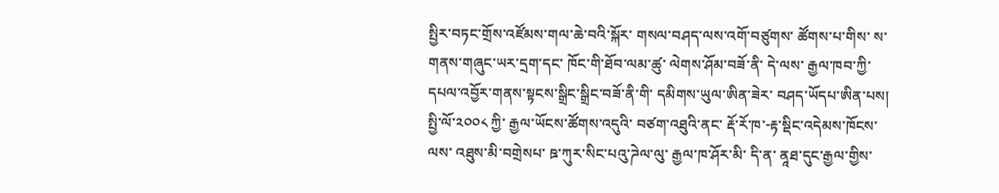སྤྱིར་བཏང་གྲོས་འཛོམས་གལ་ཆེ་བའི་སྐོར་ གསལ་བཤད་ལས་འགོ་བཙུགས་ ཚོགས་པ་གིས་ ས་གནས་གཞུང་ཡར་དྲག་དང་ ཁོང་གི་ཐོབ་ལམ་ཚུ་ ལེགས་ཤོམ་བཟོ་ནི་ དེ་ལས་ རྒྱལ་ཁབ་ཀྱི་ དཔལ་འབྱོར་གནས་སྟངས་སྒྲིང་སྒྲིང་བཟོ་ནི་གི་ དམིགས་ཡུལ་ཨིན་ཟེར་ བཤད་ཡོདཔ་ཨིན་པས།
སྤྱི་ལོ་༢༠༠༨ ཀྱི་ རྒྱལ་ཡོངས་ཚོགས་འདུའི་ བཙག་འཐུའི་ནང་ རྡོ་རོ་ཁ་-རྟ་སྡིང་འདེམས་ཁོངས་ལས་ འཐུས་མི་བགྲེསཔ་ ཋ་ཀུར་སིང་པའུ་ཌེལ་ལུ་ རྒྱལ་ཁ་ཤོར་མི་ དི་ན་ ནཱཐ་དུང་རྒྱལ་གྱིས་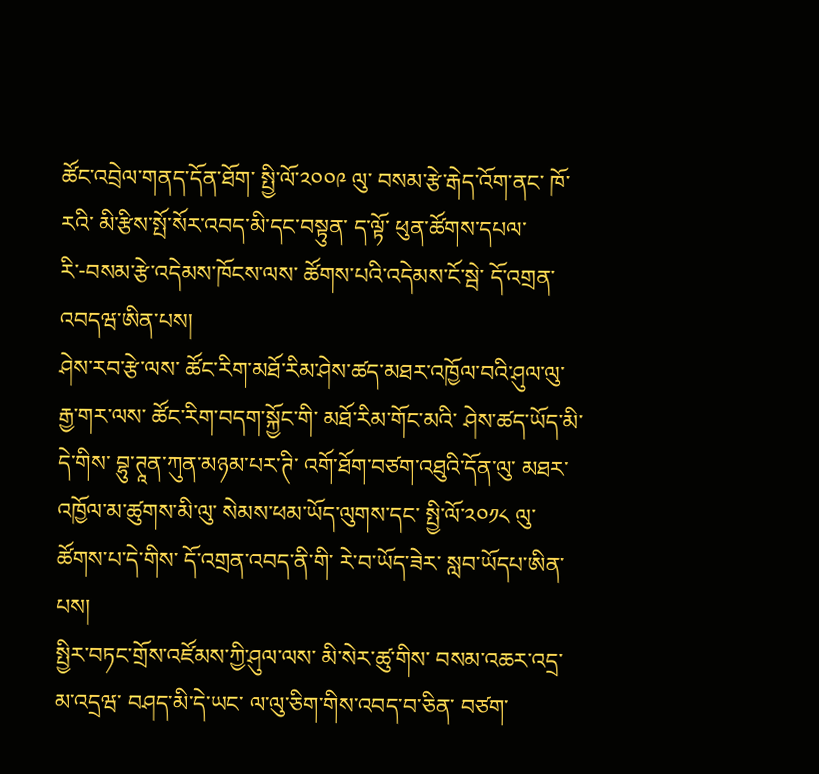ཚོང་འབྲེལ་གནད་དོན་ཐོག་ སྤྱི་ལོ་༢༠༠༩ ལུ་ བསམ་རྩེ་རྒེད་འོག་ནང་ ཁོ་རའི་ མི་རྩིས་སྤོ་སོར་འབད་མི་དང་བསྟུན་ ད་ལྟོ་ ཕུན་ཚོགས་དཔལ་རི་-བསམ་རྩེ་འདེམས་ཁོངས་ལས་ ཚོགས་པའི་འདེམས་ངོ་སྦེ་ དོ་འགྲན་འབདཝ་ཨིན་པས།
ཤེས་རབ་རྩེ་ལས་ ཚོང་རིག་མཐོ་རིམ་ཤེས་ཚད་མཐར་འཁྱོལ་བའི་ཤུལ་ལུ་ རྒྱ་གར་ལས་ ཚོང་རིག་བདག་སྐྱོང་གི་ མཐོ་རིམ་གོང་མའི་ ཤེས་ཚད་ཡོད་མི་དེ་གིས་ བྷུ་ཊཱན་ཀུན་མཉམ་པར་ཊི་ འགོ་ཐོག་བཙག་འཐུའི་དོན་ལུ་ མཐར་འཁྱོལ་མ་ཚུགས་མི་ལུ་ སེམས་ཕམ་ཡོད་ལུགས་དང་ སྤྱི་ལོ་༢༠༡༨ ལུ་ ཚོགས་པ་དེ་གིས་ དོ་འགྲན་འབད་ནི་གི་ རེ་བ་ཡོད་ཟེར་ སླབ་ཡོདཔ་ཨིན་པས།
སྤྱིར་བཏང་གྲོས་འཛོམས་ཀྱི་ཤུལ་ལས་ མི་སེར་ཚུ་གིས་ བསམ་འཆར་འདྲ་མ་འདྲཝ་ བཤད་མི་དེ་ཡང་ ལ་ལུ་ཅིག་གིས་འབད་བ་ཅིན་ བཙག་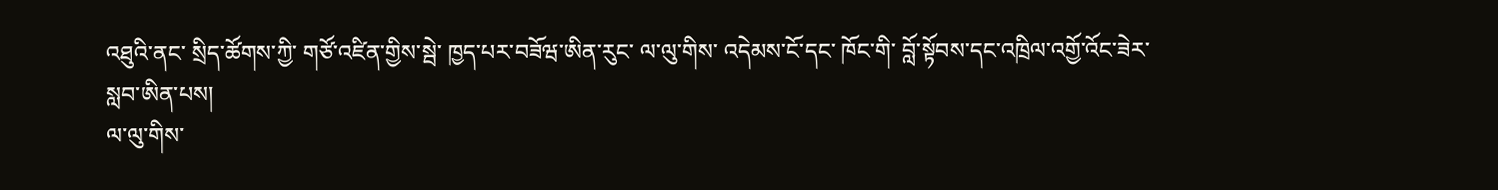འཐུའི་ནང་ སྲིད་ཚོགས་ཀྱི་ གཙོ་འཛིན་གྱིས་སྦེ་ ཁྱད་པར་བཟོཝ་ཨིན་རུང་ ལ་ལུ་གིས་ འདེམས་ངོ་དང་ ཁོང་གི་ བློ་སྟོབས་དང་འཁྲིལ་འགྱོ་འོང་ཟེར་ སླབ་ཨིན་པས།
ལ་ལུ་གིས་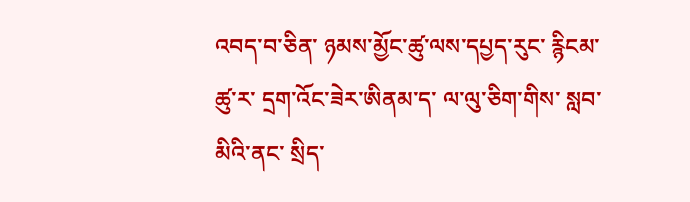འབད་བ་ཅིན་ ཉམས་མྱོང་ཚུ་ལས་དཔྱད་རུང་ རྙིངམ་ཚུ་ར་ དྲག་འོང་ཟེར་ཨིནམ་ད་ ལ་ལུ་ཅིག་གིས་ སླབ་མིའི་ནང་ སྲིད་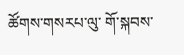ཚོགས་གསརཔ་ལུ་ གོ་སྐབས་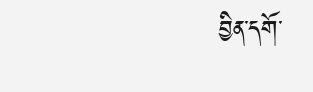བྱིན་དགོ་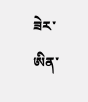ཟེར་ཨིན་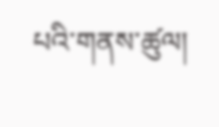པའི་གནས་ཚུལ།